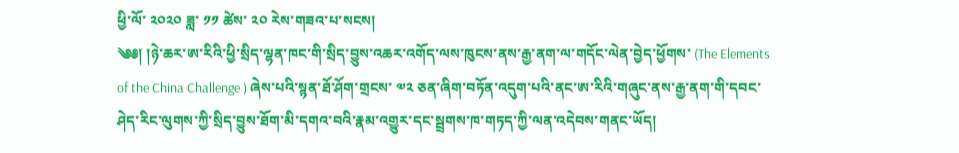ཕྱི་ལོ་ ༢༠༢༠ ཟླ་ ༡༡ ཚེས་ ༢༠ རེས་གཟའ་པ་སངས།
༄༅། །ཉེ་ཆར་ཨ་རིའི་ཕྱི་སྲིད་ལྷན་ཁང་གི་སྲིད་བྱུས་འཆར་འགོད་ལས་ཁུངས་ནས་རྒྱ་ནག་ལ་གདོང་ལེན་བྱེད་ཕྱོགས་ (The Elements of the China Challenge ) ཞེས་པའི་སྙན་ཐོ་ཤོག་གྲངས་ ༧༢ ཅན་ཞིག་བཏོན་འདུག་པའི་ནང་ཨ་རིའི་གཞུང་ནས་རྒྱ་ནག་གི་དབང་ཤེད་རིང་ལུགས་ཀྱི་སྲིད་བྱུས་ཐོག་མི་དགའ་བའི་རྣམ་འགྱུར་དང་སྦྲགས་ཁ་གཏད་ཀྱི་ལན་འདེབས་གནང་ཡོད།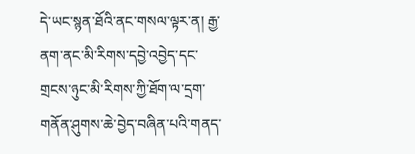དེ་ཡང་སྙན་ཐོའི་ནང་གསལ་ལྟར་ན། རྒྱ་ནག་ནང་མི་རིགས་དབྱེ་འབྱེད་དང་གྲངས་ཉུང་མི་རིགས་ཀྱི་ཐོག་ལ་དྲག་གནོན་ཤུགས་ཆེ་བྱེད་བཞིན་པའི་གནད་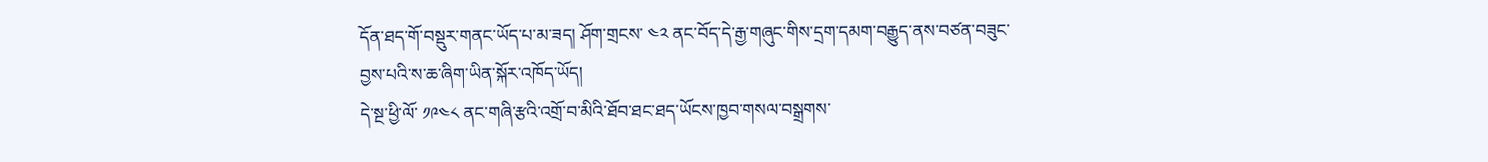དོན་ཐད་གོ་བསྡུར་གནང་ཡོད་པ་མ་ཟད། ཤོག་གྲངས་ ༤༢ ནང་བོད་དེ་རྒྱ་གཞུང་གིས་དྲག་དམག་བརྒྱུད་ནས་བཙན་བཟུང་བྱས་པའི་ས་ཆ་ཞིག་ཡིན་སྐོར་འཁོད་ཡོད།
དེ་སྔ་ཕྱི་ལོ་ ༡༩༤༨ ནང་གཞི་རྩའི་འགྲོ་བ་མིའི་ཐོབ་ཐང་ཐད་ཡོངས་ཁྱབ་གསལ་བསྒྲགས་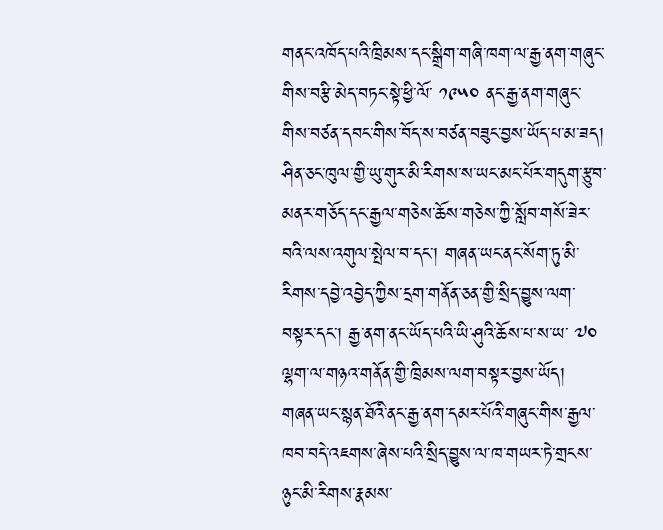གནང་འཁོད་པའི་ཁྲིམས་དང་སྒྲིག་གཞི་ཁག་ལ་རྒྱ་ནག་གཞུང་གིས་བརྩི་མེད་བཏང་སྟེ་ཕྱི་ལོ་ ༡༩༥༠ ནང་རྒྱ་ནག་གཞུང་གིས་བཙན་དབང་གིས་བོད་ས་བཙན་བཟུང་བྱས་ཡོད་པ་མ་ཟད། ཤིན་ཅང་ཁུལ་གྱི་ཡུ་གུར་མི་རིགས་ས་ཡང་མང་པོར་གདུག་རྩུབ་མནར་གཅོད་དང་རྒྱལ་གཅེས་ཆོས་གཅེས་ཀྱི་སློབ་གསོ་ཟེར་བའི་ལས་འགུལ་སྤེལ་བ་དང་། གཞན་ཡང་ནང་སོག་ཏུ་མི་རིགས་དབྱེ་འབྱེད་ཀྱིས་དྲག་གནོན་ཅན་གྱི་སྲིད་བྱུས་ལག་བསྟར་དང་། རྒྱ་ནག་ནང་ཡོད་པའི་ཡི་ཤུའི་ཆོས་པ་ས་ཡ་ ༧༠ ལྷག་ལ་གཉའ་གནོན་གྱི་ཁྲིམས་ལག་བསྟར་བྱས་ཡོད།
གཞན་ཡང་སྙན་ཐོའི་ནང་རྒྱ་ནག་དམར་པོའི་གཞུང་གིས་རྒྱལ་ཁབ་བདེ་འཇགས་ཞེས་པའི་སྲིད་བྱུས་ལ་ཁ་གཡར་ཏེ་གྲངས་ཉུང་མི་རིགས་རྣམས་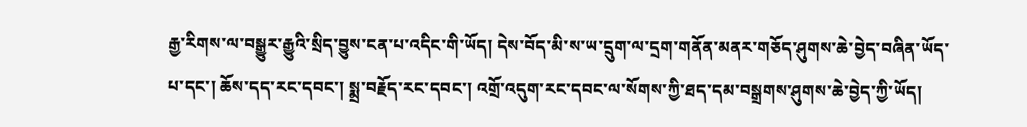རྒྱ་རིགས་ལ་བསྒྱུར་རྒྱུའི་སྲིད་བྱུས་ངན་པ་འདིང་གི་ཡོད། དེས་བོད་མི་ས་ཡ་དྲུག་ལ་དྲག་གནོན་མནར་གཅོད་ཤུགས་ཆེ་བྱེད་བཞིན་ཡོད་པ་དང་། ཆོས་དད་རང་དབང་། སྨྲ་བརྗོད་རང་དབང་། འགྲོ་འདུག་རང་དབང་ལ་སོགས་ཀྱི་ཐད་དམ་བསྒྲགས་ཤུགས་ཆེ་བྱེད་ཀྱི་ཡོད།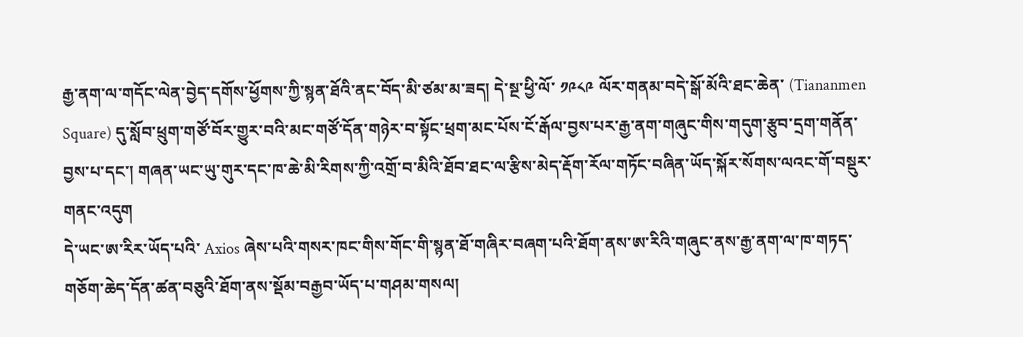རྒྱ་ནག་ལ་གདོང་ལེན་བྱེད་དགོས་ཕྱོགས་ཀྱི་སྙན་ཐོའི་ནང་བོད་མི་ཙམ་མ་ཟད། དེ་སྔ་ཕྱི་ལོ་ ༡༩༨༩ ལོར་གནམ་བདེ་སྒོ་མོའི་ཐང་ཆེན་ (Tiananmen Square) དུ་སློབ་ཕྲུག་གཙོ་བོར་གྱུར་བའི་མང་གཙོ་དོན་གཉེར་བ་སྟོང་ཕྲག་མང་པོས་ངོ་རྒོལ་བྱས་པར་རྒྱ་ནག་གཞུང་གིས་གདུག་རྩུབ་དྲག་གནོན་བྱས་པ་དང་། གཞན་ཡང་ཡུ་གུར་དང་ཁ་ཆེ་མི་རིགས་ཀྱི་འགྲོ་བ་མིའི་ཐོབ་ཐང་ལ་རྩིས་མེད་རྡོག་རོལ་གཏོང་བཞིན་ཡོད་སྐོར་སོགས་ལའང་གོ་བསྡུར་གནང་འདུག
དེ་ཡང་ཨ་རིར་ཡོད་པའི་ Axios ཞེས་པའི་གསར་ཁང་གིས་གོང་གི་སྙན་ཐོ་གཞིར་བཞག་པའི་ཐོག་ནས་ཨ་རིའི་གཞུང་ནས་རྒྱ་ནག་ལ་ཁ་གཏད་གཅོག་ཆེད་དོན་ཚན་བཅུའི་ཐོག་ནས་སྡོམ་བརྒྱབ་ཡོད་པ་གཤམ་གསལ།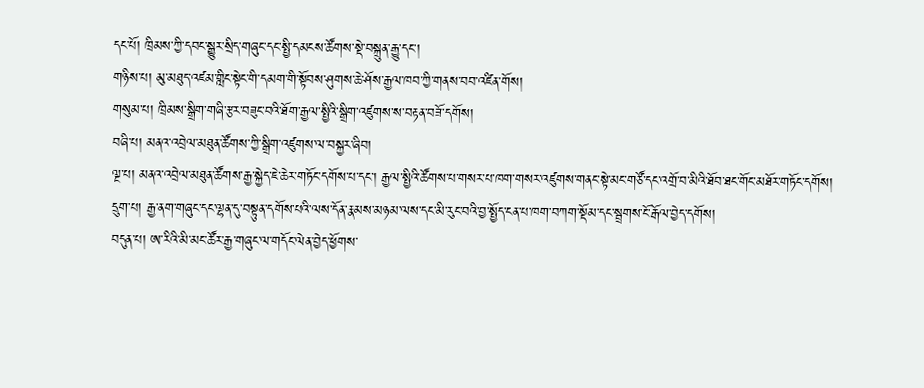དང་པོ། ཁྲིམས་ཀྱི་དབང་སྒྱུར་སྲིད་གཞུང་དང་སྤྱི་དམངས་ཚོགས་སྡེ་བསྐྲུན་རྒྱུ་དང་།
གཉིས་པ། མུ་མཐུད་འཛམ་གླིང་སྟེང་གི་དམག་གི་སྟོབས་ཤུགས་ཆེ་ཤོས་རྒྱལ་ཁབ་ཀྱི་གནས་བབ་འཛིན་གོས།
གསུམ་པ། ཁྲིམས་སྒྲིག་གཞི་རྩར་བཟུང་བའི་ཐོག་རྒྱལ་སྤྱིའི་སྒྲིག་འཛུགས་ས་བརྟན་བཟོ་དགོས།
བཞི་པ། མནའ་འབྲེལ་མཐུན་ཚོགས་ཀྱི་སྒྲིག་འཛུགས་ལ་བསྐྱར་ཞིབ།
ལྔ་པ། མནའ་འབྲེལ་མཐུན་ཚོགས་རྒྱ་སྐྱེད་ཇེ་ཆེར་གཏོང་དགོས་པ་དང་། རྒྱལ་སྤྱིའི་ཚོགས་པ་གསར་པ་ཁག་གསར་འཛུགས་གནང་སྟེ་མང་གཙོ་དང་འགྲོ་བ་མིའི་ཐོབ་ཐང་གོང་མཐོར་གཏོང་དགོས།
དྲུག་པ། རྒྱ་ནག་གཞུང་དང་ལྷན་དུ་བསྟུན་དགོས་པའི་ལས་དོན་རྣམས་མཉམ་ལས་དང་མི་རུང་བའི་བྱ་སྤྱོད་ངན་པ་ཁག་བཀག་སྡོམ་དང་སྦྲགས་ངོ་རྒོལ་བྱེད་དགོས།
བདུན་པ། ཨ་རིའི་མི་མང་ཚོར་རྒྱ་གཞུང་ལ་གདོང་ལེན་བྱེད་ཕྱོགས་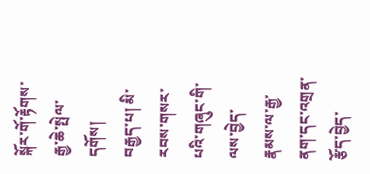སྐོར་གོ་རྟོགས་རྒྱ་ཆེ་སྤེལ་དགོས།
བརྒྱད་པ། མི་རབས་གསར་པའི་གཞུང་གི་ལས་བྱེད་རྣམས་ལ་རྒྱ་ནག་དང་འགྲན་རྩོད་བྱེད་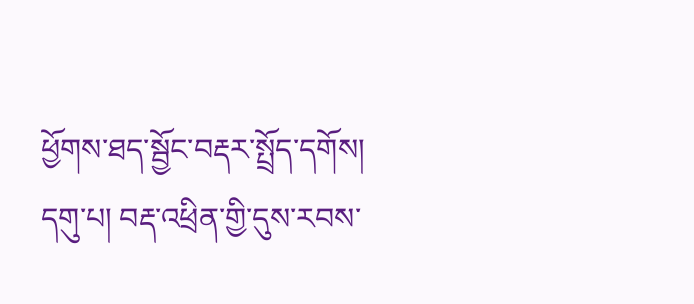ཕྱོགས་ཐད་སྦྱོང་བརྡར་སྤྲོད་དགོས།
དགུ་པ། བརྡ་འཕྲིན་གྱི་དུས་རབས་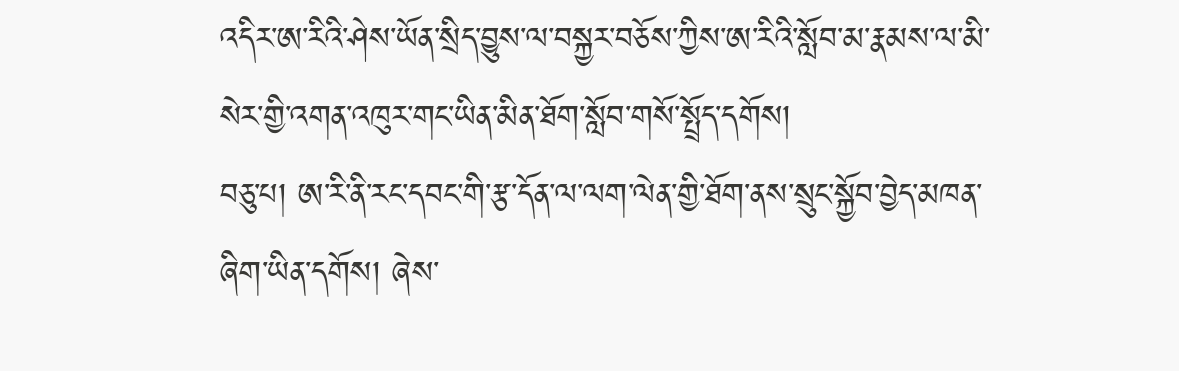འདིར་ཨ་རིའི་ཤེས་ཡོན་སྲིད་བྱུས་ལ་བསྐྱར་བཅོས་ཀྱིས་ཨ་རིའི་སློབ་མ་རྣམས་ལ་མི་སེར་གྱི་འགན་འཁུར་གང་ཡིན་མིན་ཐོག་སློབ་གསོ་སྤྲོད་དགོས།
བཅུ་པ། ཨ་རི་ནི་རང་དབང་གི་རྩ་དོན་ལ་ལག་ལེན་གྱི་ཐོག་ནས་སྲུང་སྐྱོབ་བྱེད་མཁན་ཞིག་ཡིན་དགོས། ཞེས་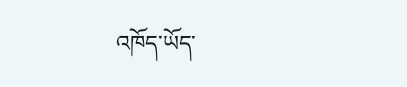འཁོད་ཡོད་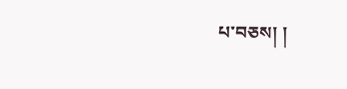པ་བཅས། །